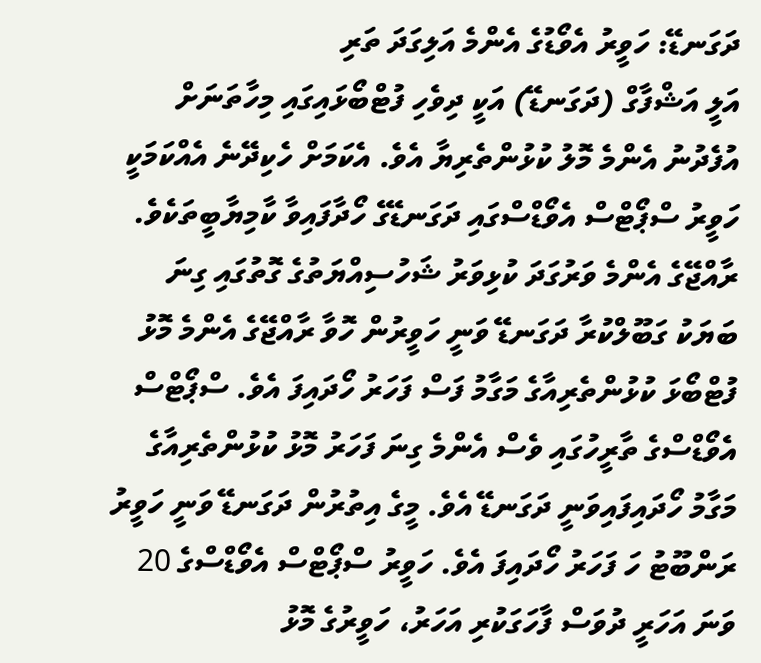ދަގަނޑޭ: ހަވީރު އެވޯޑުގެ އެންމެ އަލިގަދަ ތަރި
އަލީ އަޝްފާގް (ދަގަނޑޭ) އަކީ ދިވެހި ފުޓްބޯޅައިގައި މިހާތަނަށް އުފެދުނު އެންމެ މޮލު ކުޅުންތެރިޔާ އެވެ. އެކަމަށް ހެކިދޭނެ އެއްކަމަކީ ހަވީރު ސްޕޯޓްސް އެވޯޑްސްގައި ދަގަނޑޭގެ ހޯދާފައިވާ ކާމިޔާބީތަކެވެ. ރާއްޖޭގެ އެންމެ ވަރުގަދަ ކުޅިވަރު ޝަހުސިއްޔަތުގެ ގޮތުގައި ގިނަ ބަޔަކު ގަބޫލްކުރާ ދަގަނޑޭ ވަނީ ހަވީރުން ހޮވާ ރާއްޖޭގެ އެންމެ މޮޅު ފުޓްބޯޅަ ކުޅުންތެރިއާގެ މަގާމު ފަސް ފަހަރު ހޯދައިފަ އެވެ. ސްޕޯޓްސް އެވޯޑްސްގެ ތާރީހުގައި ވެސް އެންމެ ގިނަ ފަހަރު މޮޅު ކުޅުންތެރިއާގެ މަގާމު ހޯދައިފައިވަނީ ދަގަނޑޭ އެވެ. މީގެ އިތުރުން ދަގަނޑޭ ވަނީ ހަވީރު ރަންބޫޓު ހަ ފަހަރު ހޯދައިފަ އެވެ. ހަވީރު ސްޕޯޓްސް އެވޯޑްސްގެ 20 ވަނަ އަހަރީ ދުވަސް ފާހަގަކުރި އަހަރު، ހަވީރުގެ މޮޅު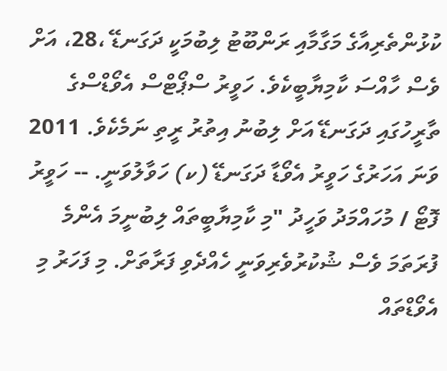ކުޅުންތެރިއާގެ މަގާމާއި ރަންބޫޓު ލިބުމަކީ ދަގަނޑޭ ،28، އަށް ވެސް ހާއްސަ ކާމިޔާބީކެވެ. ހަވީރު ސްޕޯޓްސް އެވޯޑްސްގެ ތާރީހުގައި ދަގަނޑޭ އަށް ލިބުނު އިތުރު ރީތި ނަމެކެވެ. 2011 ވަނަ އަހަރުގެ ހަވީރު އެވޯޑާ ދަގަނޑޭ (ކ) ހަވާލުވަނީ. -- ހަވީރު ފޮޓޯ / މުހައްމަދު ވަހީދު "މި ކާމިޔާބީތައް ލިބުނީމަ އެންމެ ފުރަތަމަ ވެސް ޝުކުރުވެރިވަނީ ހެއްދެވި ފަރާތަށް. މި ފަހަރު މި އެވޯޑްތައް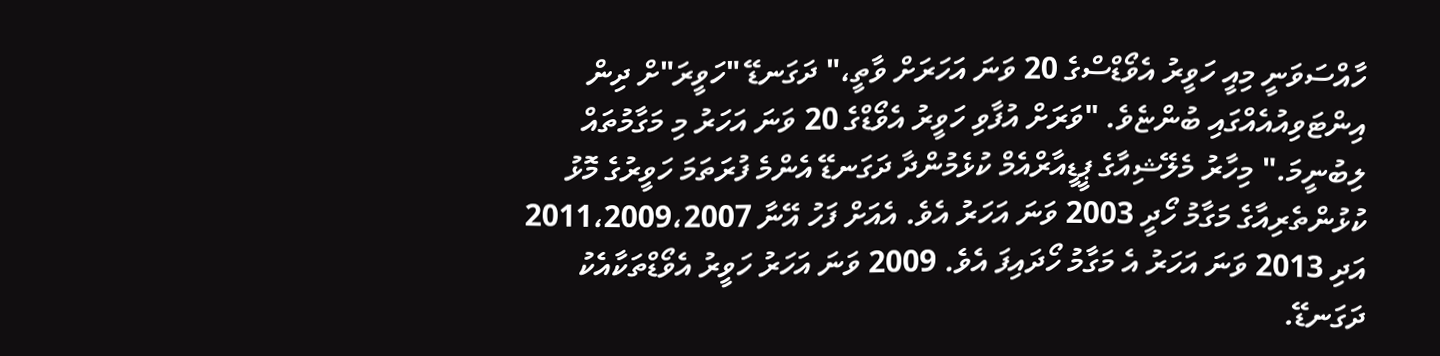ހާއްސަވަނީ މިއީ ހަވީރު އެވޯޑްސްގެ 20 ވަނަ އަހަރަށް ވާތީ،" ދަގަނޑޭ "ހަވީރަ"ށް ދިން އިންޓަވިއުއެއްގައި ބުންޏެވެ. "ވަރަށް އުފާވި ހަވީރު އެވޯޑްގެ 20 ވަނަ އަހަރު މި މަގާމުތައް ލިބުނީމަ." މިހާރު މެލޭޝިއާގެ ޕީޑީއާރްއެމް ކުޅެމުންދާ ދަގަނޑޭ އެންމެ ފުރަތަމަ ހަވީރުގެ މޮޅު ކުޅުންތެރިއާގެ މަގާމު ހޯދީ 2003 ވަނަ އަހަރު އެވެ. އެއަށް ފަހު އޭނާ 2011،2009،2007 އަދި 2013 ވަނަ އަހަރު އެ މަގާމު ހޯދައިފަ އެވެ. 2009 ވަނަ އަހަރު ހަވީރު އެވޯޑްތަކާއެކު ދަގަނޑޭ.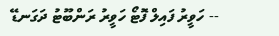-- ހަވީރު ފައިލް ފޮޓޯ ހަވީރު ރަންބޫޓު ދަގަނޑޭ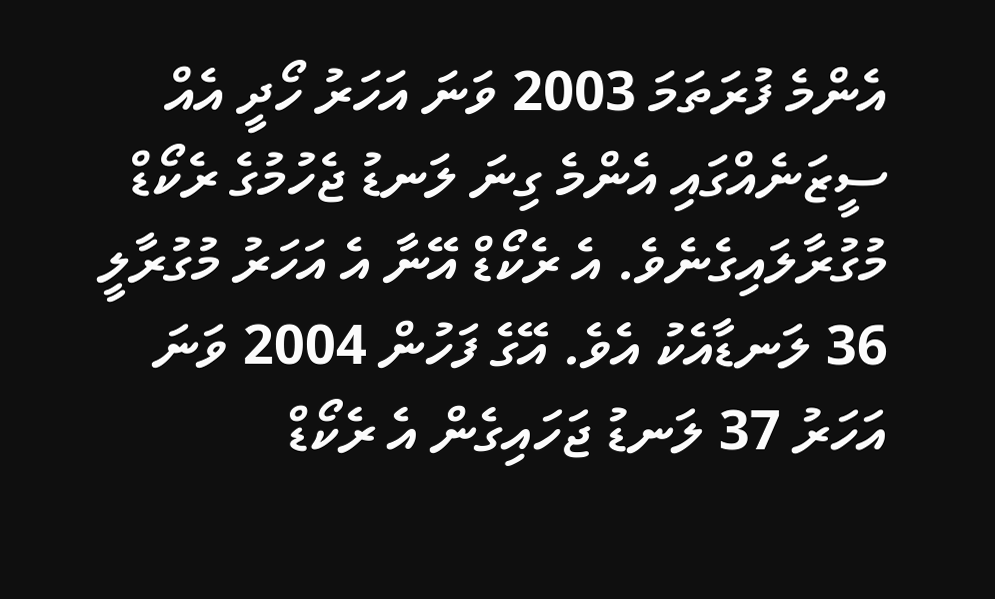އެންމެ ފުރަތަމަ 2003 ވަނަ އަހަރު ހޯދީ އެއް ސީޒަނެއްގައި އެންމެ ގިނަ ލަނޑު ޖެހުމުގެ ރެކޯޑް މުގުރާލައިގެނެވެ. އެ ރެކޯޑް އޭނާ އެ އަހަރު މުގުރާލީ 36 ލަނޑާއެކު އެވެ. އޭގެ ފަހުން 2004 ވަނަ އަހަރު 37 ލަނޑު ޖަހައިގެން އެ ރެކޯޑް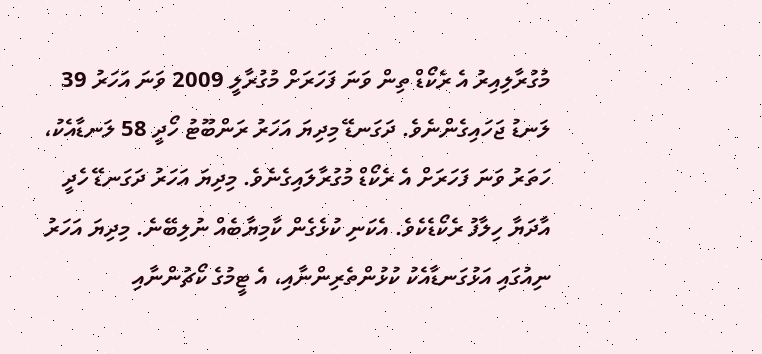މުގުރާލިއިރު އެ ރެކޯޑް ތިން ވަނަ ފަހަރަށް މުގުރާލީ 2009 ވަނަ އަހަރު 39 ލަނޑު ޖަހައިގެންނެވެ. ދަގަނޑޭ މިދިޔަ އަހަރު ރަންބޫޓު ހޯދީ 58 ލަނޑާއެކު، ހަތަރު ވަނަ ފަހަރަށް އެ ރެކޯޑް މުގުރާލައިގެނެވެ. މިދިޔަ އަހަރު ދަގަނޑޭ ހެދީ އާދަޔާ ހިލާފު ރެކޯޑެކެވެ. އެކަނި ކުޅެގެން ކާމިޔާބެއް ނުލިބޭނެ. މިދިޔަ އަހަރު ނިއުގައި އަޅުގަނޑާއެކު ކުޅުންތެރިންނާއި، އެ ޓީމުގެ ކޯޗުންނާއި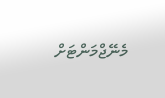މެނޭޖްމަންޓަށް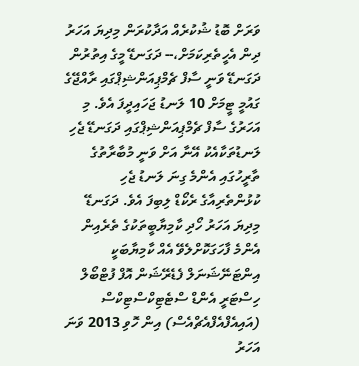ވަރަށް ބޮޑު ޝުކުރެއް އަދާކުރަން މިދިޔަ އަހަރު ދިން އެހީތެރިކަމަށް،-- ދަގަނޑޭ މީގެ އިތުރުން ދަގަނޑޭ ވަނީ ސާފް ޗެމްޕިއަންޝިޕްގައި ރާއްޖޭގެ ގައުމީ ޓީމަށް 10 ލަނޑު ޖަހައިދީފަ އެވެ. މި އަހަރުގެ ސާފް ޗެމްޕިއަންޝިޕްގައި ދަގަނޑޭ ޖެހި ލަނޑުތަކާއެކު އޭނާ އަށް ވަނީ މުބާރާތުގެ ތާރީހުގައި އެންމެ ގިނަ ލަނޑު ޖެހި ކުޅުންތެރިއާގެ ރެކޯޑް ލިބިފަ އެވެ. ދަގަނޑޭ މިދިޔަ އަހަރު ހޯދި ކާމިޔާބީތަކުގެ ތެރެއިން އެންމެ ފާހަގަކޮށްލެވޭ އެއް ކާމިޔާބަކީ އިންޓަނޭޝަނަލް ފެޑެރޭޝަން އޮފް ފުޓްބޯލް ހިސްޓަރީ އެންޑް ސްޓެޓިކްސްޓިކްސް (އައިއެފްއެފްއެޗްއެސް) އިން ހޮވި 2013 ވަނަ އަހަރު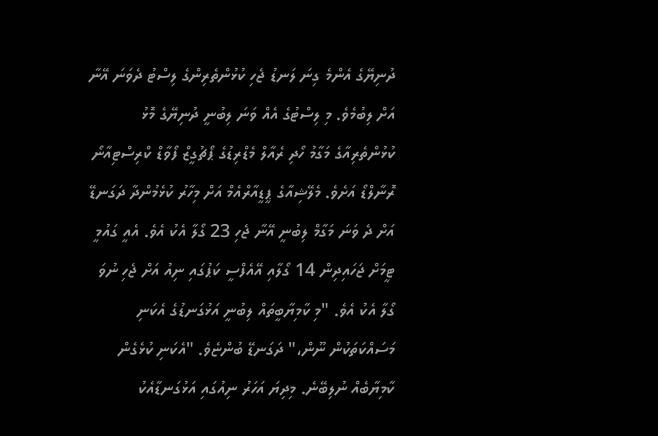ދުނިޔޭގެ އެންމެ ގިނަ ލަނޑު ޖެހި ކުޅުންތެރިންގެ ލިސްޓު ދެވަނަ އޭނާ އަށް ލިބުމެވެ. މި ލިސްޓުގެ އެއް ވަނަ ލިބުނީ ދުނިޔޭގެ މޮޅު ކުޅުންތެރިއާގެ މަގާމު ހޯދި ރެއާލް މެޑްރިޑުގެ ޕޯޗުގީޒް ފޯވާޑް ކްރިސްޓިއާނޯ ރޮނާލްޑޯ އަށެވެ. މެލޭޝިއާގެ ޕީޑީއާރްއެމް އަށް މިހާރު ކުޅެމުންދާ ދަގަނޑޭ އަށް ދެ ވަނަ މަގާމް ލިބުނީ އޭނާ ޖެހި 23 ގޯލާ އެކު އެވެ. އެއީ ގައުމީ ޓީމަށް ޖަހައިދިން 14 ގޯލާއި އޭއެފްސީ ކަޕުގައި ނިއު އަށް ޖެހި ނުވަ ގޯލާ އެކު އެވެ. "މި ކާމިޔާބީތައް ލިބުނީ އަޅުގަނޑުގެ އެކަނި މަސައްކަތަކުން ނޫން،" ދަގަނޑޭ ބުންޏެވެ. "އެކަނި ކުޅެގެން ކާމިޔާބެއް ނުލިބޭނެ. މިދިޔަ އަހަރު ނިއުގައި އަޅުގަނޑާއެކު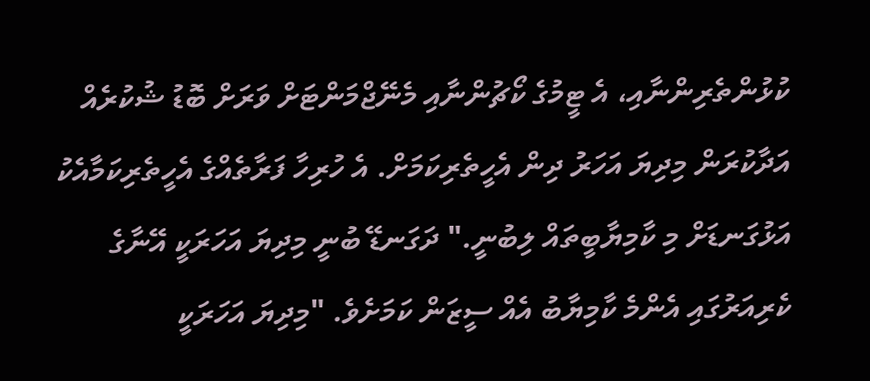ކުޅުންތެރިންނާއި، އެ ޓީމުގެ ކޯޗުންނާއި މެނޭޖްމަންޓަށް ވަރަށް ބޮޑު ޝުކުރެއް އަދާކުރަން މިދިޔަ އަހަރު ދިން އެހީތެރިކަމަށް. އެ ހުރިހާ ފަރާތެއްގެ އެހީތެރިކަމާއެކު އަޅުގަނޑަށް މި ކާމިޔާބީތައް ލިބުނީ." ދަގަނޑޭ ބުނީ މިދިޔަ އަހަރަކީ އޭނާގެ ކެރިއަރުގައި އެންމެ ކާމިޔާބު އެއް ސީޒަން ކަމަށެވެ. "މިދިޔަ އަހަރަކީ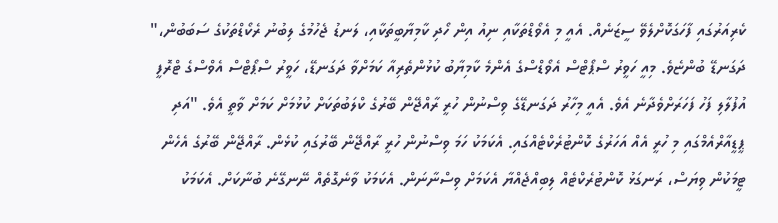ކެރިއަރުގައި ފާހަގަކޮށްލެވޭ ސީޒަނެއް. އެއީ މި އެވޯޑްތަކާއި ނިއު އިން ހޯދި ކާމިޔާބީތަކާއި، ލަނޑު ޖެހުމުގެ ލިބުނު ރެކޯޑްތަކުގެ ސަބަބުން،" ދަގަނޑޭ ބުންޏެވެ. މިއީ ހަވީރު ސްޕޯޓްސް އެވޯޑްސްގެ އެންމެ ކާމިޔާބު ކުޅުންތެރިއާ ކަމަށްވާ ދަގަނޑޭ، ހަވީރު ސްޕޯޓްސް އެވްސްގެ ޓްރޮފީ އުފުލާލި ފަހު ފަހަރަށްވެދާނެ އެވެ. އެއީ މިހާރު ދަގަނޑޭގެ ވިސްނުން ހުރީ ރާއްޖޭން ބޭރުގެ ކްލަބުތަކަށް ކުޅުމަށް ކަމަށް ވާތީ އެވެ. "އަދި ޕީޑީއާރްއެމްގައި މި ހުރީ އެއް އަހަރުގެ ކޮންޓުރެކްޓެއްގައި. އެކަމަކު ހަމަ ވިސްނުން ހުރީ ރާއްޖޭން ބޭރުގައި ކުޅެން. ރާއްޖޭން ބޭރުގެ އެހެން ޓީމަކުން ވިޔަސް، ރަނގަޅު ކޮންޓުރެކްޓެއް ލިބިއްޖެއްޔާ އެކަމަށް ވިސްނާނަން. އެކަމަކު ވާނެގޮތެއް ނޭނގޭނެ ބުނާކަށް. އެކަމަކު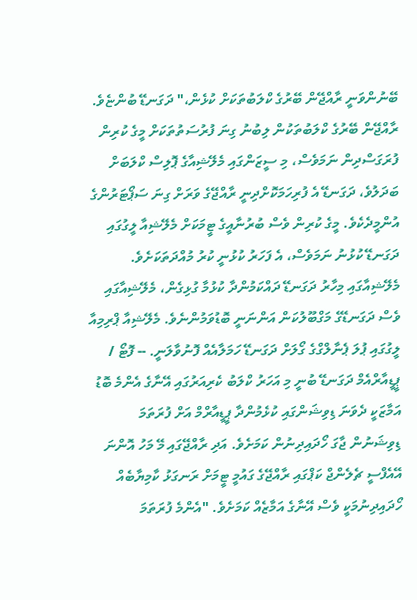ބޭނުންވަނީ ރާއްޖޭން ބޭރުގެ ކްލަބުތަކަށް ކުޅެން،" ދަގަނޑޭ ބުންޏެވެ. ރާއްޖޭން ބޭރުގެ ކްލަބުތަކުން ލިބުނު ގިނަ ފުރުސަތުތަކަށް މީގެ ކުރިން ފުރަގަސްދިން ނަމަވެސް، މި ސީޒަންގައި މެލޭޝިއާގެ ޕޮލިސް ކްލަބަށް ބަދަލުވެ، ދަގަނޑޭ އެ ފުރިހަމަކޮށްދިނީ ރާއްޖޭގެ ވަރަށް ގިނަ ސަޕޯޓަރުންގެ އުންމީދެކެވެ. މީގެ ކުރިން ވެސް ބުރުނާއީގެ ޓީމަކަށް މެލޭޝިއާ ލީގުގައި ދަގަނޑޭ ކުޅުނު ނަމަވެސް، އެ ފަހަރު ކުޅުނީ ކުރު މުއްދަތަކަށެވެ. މެލޭޝިއާގައި މިހާރު ދަގަނޑޭ ދައްކަމުންދާ ކުޅުމާ ގުޅިގެން، މެލޭޝިއާގައި ވެސް ދަގަނޑޭގެ މަގްބޫލުކަން އަންނަނީ ބޮޑުވަމުންނެވެ. މެލޭޝިއާ ޕްރިމިއާ ލީގުގައި ޕުލަ ޕެނާލްގްގެ ގޯލަށް ދަގަނޑޭ ހަމަލާއެއް ފޮނުވާލަނީ. -- ފޮޓޯ / ޕީޑީއާރްއެމް ދަގަނޑޭ ބުނީ މި އަހަރު ކްލަބު ކެރިއަރުގައި އޭނާގެ އެންމެ ބޮޑު އަމާޒަކީ ދެވަނަ ޑިވިޝަންގައި ކުޅެމުންދާ ޕީޑީއާރްމް އަށް ފުރަތަމަ ޑިވިޝަނުން ޖާގަ ހޯދައިދިނުން ކަމަށެވެ. އަދި ރާއްޖޭގައި މޭ މަހު އޮންނަ އޭއެފްސީ ޗެލެންޖް ކަޕްގައި ރާއްޖޭގެ ގައުމީ ޓީމަށް ރަނގަޅު ކާމިޔާބެއް ހޯދައިދިނުމަކީ ވެސް އޭނާގެ އަމާޒެއް ކަމަށެވެ. "އެންމެ ފުރަތަމަ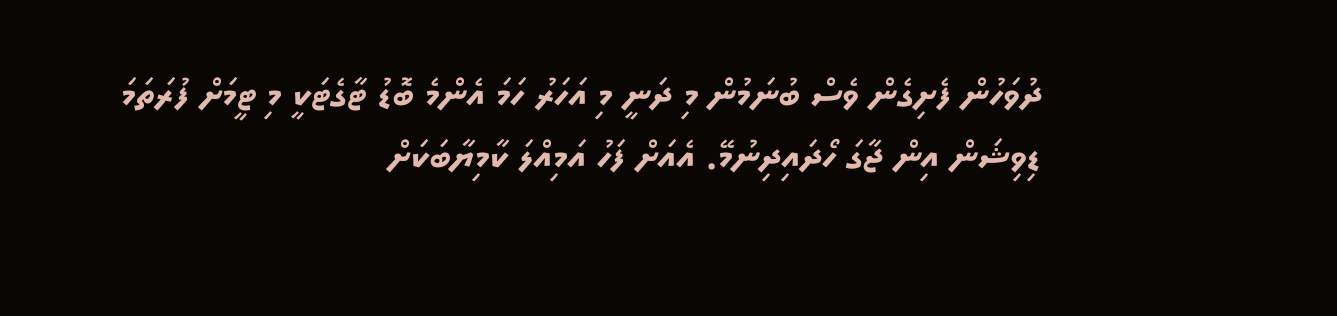ދުވަހުން ފެށިގެން ވެސް ބުނަމުން މި ދަނީ މި އަހަރު ހަމަ އެންމެ ބޮޑު ޓާގެޓަކީ މި ޓީމަށް ފުރަތަމަ ޑިވިޝަން އިން ޖާގަ ހޯދައިދިނުމޭ. އެއަށް ފަހު އަމިއްލަ ކާމިޔާބަކަށް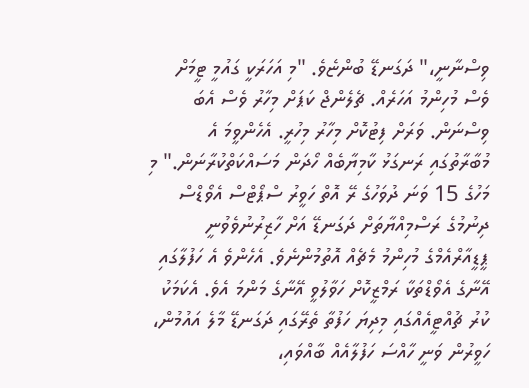ވިސްނާނީ،" ދަގަނޑޭ ބުންޏެވެ. "މި އަހަރަކީ ގައުމީ ޓީމަށް ވެސް މުހިންމު އަހަރެއް. ޗެލެންޖް ކަޕަށް މިހާރު ވެސް އެބަ ވިސްނަން. ވަރަށް ފިޓުކޮށް މިހާރު މިހުރީ. އެހެންވީމަ އެ މުބާރާތުގައި ރަނގަޅު ކާމިޔާބެއް ހޯދަން މަސައްކަތްކުރާނަން." މި މަހުގެ 15 ވަނަ ދުވަހުގެ ރޭ އޮތް ހަވީރު ސްޕޯޓްސް އެވޯޑްސް ދިނުމުގެ ރަސްމިއްޔާތަށް ދަގަނޑޭ އަށް ހާޒިރުނުވެވުނީ ޕީޑީއާރްއެމްގެ މުހިންމު މެޗެއް އޮތުމުންނެވެ. އެހެންވެ އެ ހަފުލާގައި އޭނާގެ އެވޯޑްތަކާ ރަމްޒީކޮށް ހަވާލުވީ އޭނާގެ މަންމަ އެވެ. އެކަމަކު ކުރު ޗުއްޓީއެއްގައި މިދިޔަ ހަފުތާ ތެރޭގައި ދަގަނޑޭ މާލެ އައުމުން، ހަވީރުން ވަނީ ހާއްސަ ހަފުލާއެއް ބާއްވައި،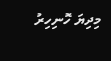މިދިޔަ ހޮނިހިރު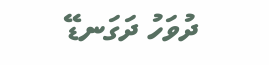ދުވަހު ދަގަނޑޭ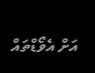އަށް އެވޯޑްތައް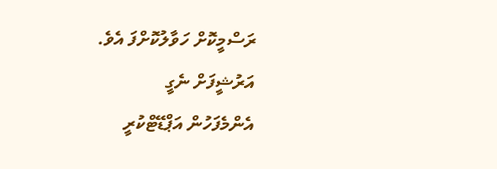ރަސްމީކޮށް ހަވާލުކޮށްފަ އެވެ.
އަރުޝީފަށް ނެގީ
އެންމެފަހުން އަޕްޑޭޓްކުރީ